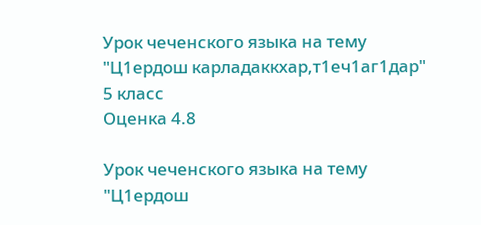Урок чеченского языка на тему "Ц1ердош карладаккхар,т1еч1аг1дар" 5 класс
Оценка 4.8

Урок чеченского языка на тему "Ц1ердош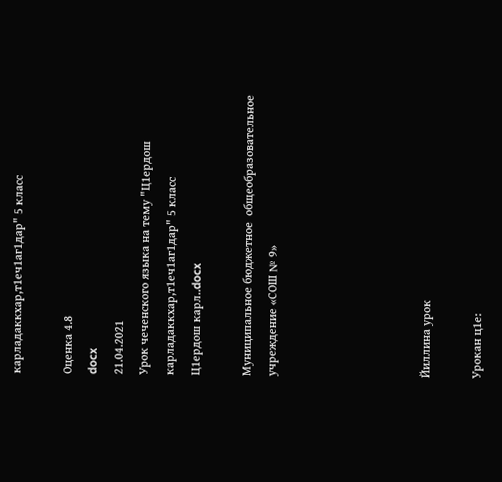карладаккхар,т1еч1аг1дар" 5 класс

Оценка 4.8
docx
21.04.2021
Урок чеченского языка на тему "Ц1ердош карладаккхар,т1еч1аг1дар" 5 класс
Ц1ердош карл..docx

Муниципальное бюджетное  общеобразовательное учреждение «СОШ № 9»





Йиллина урок

Урокан ц1е: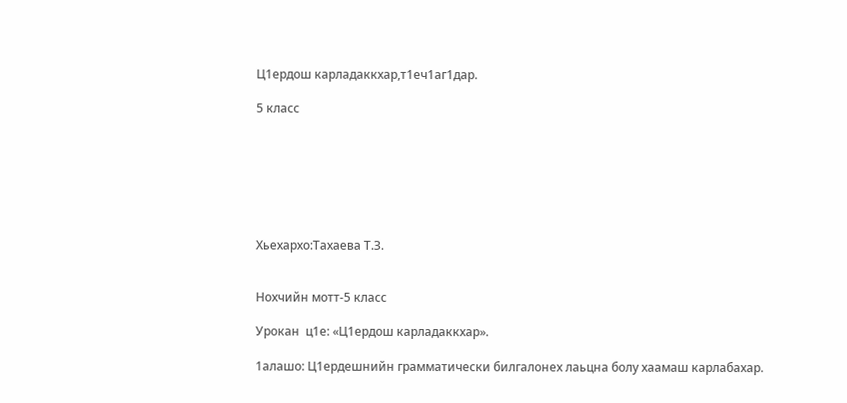Ц1ердош карладаккхар,т1еч1аг1дар.

5 класс







Хьехархо:Тахаева Т.З.


Нохчийн мотт-5 класс

Урокан  ц1е: «Ц1ердош карладаккхар».

1алашо: Ц1ердешнийн грамматически билгалонех лаьцна болу хаамаш карлабахар.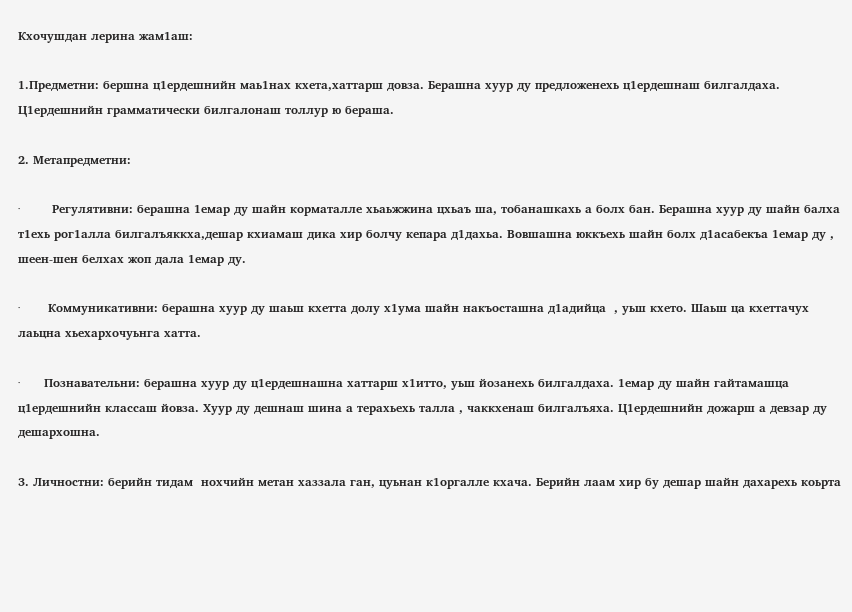Кхочушдан лерина жам1аш:

1.Предметни: бершна ц1ердешнийн маь1нах кхета,хаттарш довза. Берашна хуур ду предложенехь ц1ердешнаш билгалдаха. Ц1ердешнийн грамматически билгалонаш толлур ю бераша.

2. Метапредметни:

·        Регулятивни: берашна 1емар ду шайн корматалле хьаьжжина цхьаъ ша, тобанашкахь а болх бан. Берашна хуур ду шайн балха т1ехь рог1алла билгалъяккха,дешар кхиамаш дика хир болчу кепара д1дахьа. Вовшашна юккъехь шайн болх д1асабекъа 1емар ду , шеен-шен белхах жоп дала 1емар ду.

·       Коммуникативни: берашна хуур ду шаьш кхетта долу х1ума шайн накъосташна д1адийца  , уьш кхето. Шаьш ца кхеттачух лаьцна хьехархочуьнга хатта.

·      Познавательни: берашна хуур ду ц1ердешнашна хаттарш х1итто, уьш йозанехь билгалдаха. 1емар ду шайн гайтамашца ц1ердешнийн классаш йовза. Хуур ду дешнаш шина а терахьехь талла , чаккхенаш билгалъяха. Ц1ердешнийн дожарш а девзар ду дешархошна.

3. Личностни: берийн тидам  нохчийн метан хаззала ган, цуьнан к1оргалле кхача. Берийн лаам хир бу дешар шайн дахарехь коьрта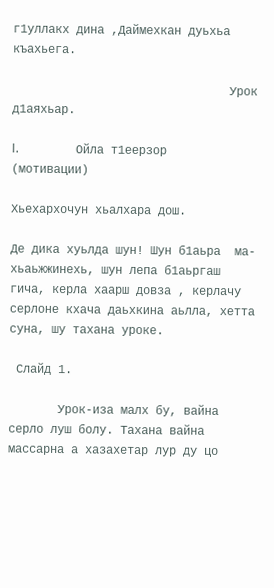г1уллакх дина ,Даймехкан дуьхьа къахьега.

                               Урок  д1аяхьар.

I.                   Ойла т1еерзор (мотивации)

Хьехархочун хьалхара дош.

Де дика хуьлда шун! Шун б1аьра  ма-хьаьжжинехь, шун лепа б1аьргаш гича, керла хаарш довза , керлачу серлоне кхача даьхкина аьлла, хетта суна, шу тахана уроке.

 Слайд 1.

       Урок-иза малх бу, вайна серло луш болу. Тахана вайна массарна а хазахетар лур ду цо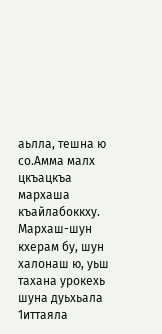аьлла, тешна ю со.Амма малх цкъацкъа мархаша къайлабоккху. Мархаш-шун кхерам бу, шун халонаш ю, уьш тахана урокехь шуна дуьхьала 1иттаяла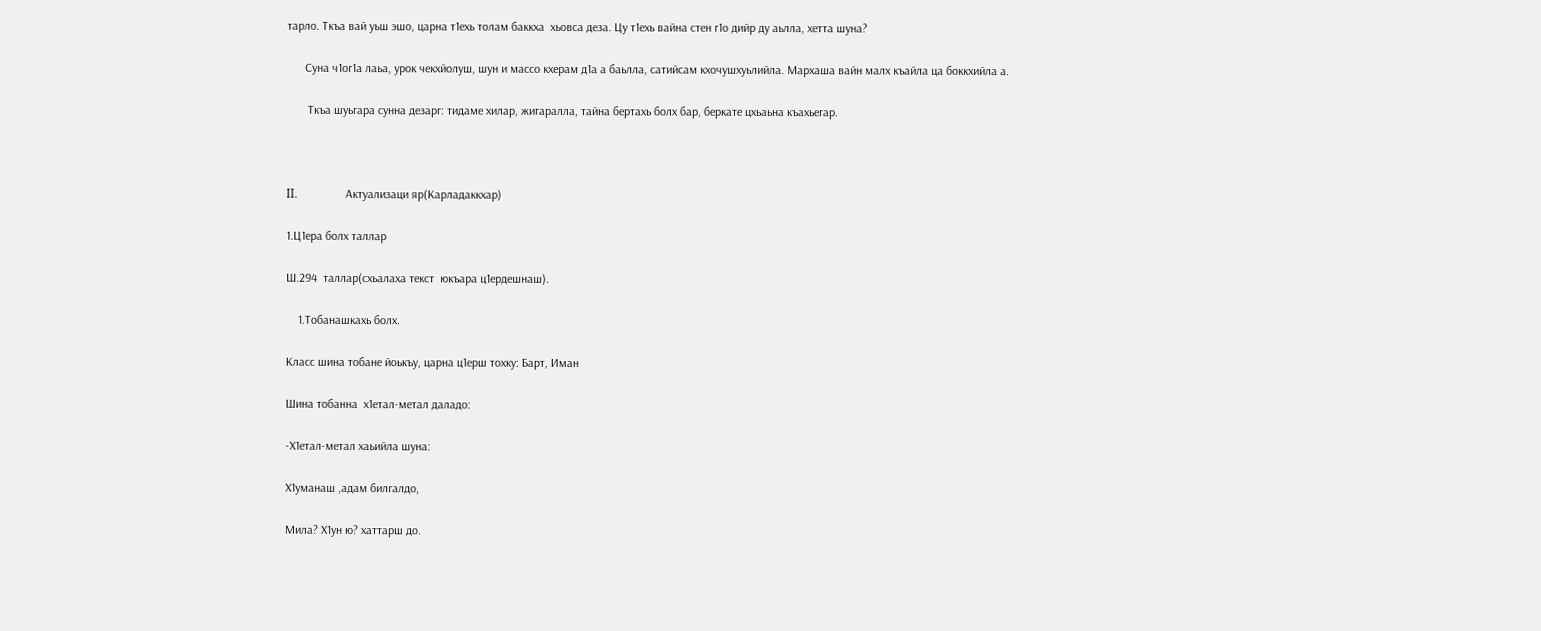тарло. Ткъа вай уьш эшо, царна т1ехь толам баккха  хьовса деза. Цу т1ехь вайна стен г1о дийр ду аьлла, хетта шуна?

      Суна ч1ог1а лаьа, урок чекхйолуш, шун и массо кхерам д1а а баьлла, сатийсам кхочушхуьлийла. Мархаша вайн малх къайла ца боккхийла а.

       Ткъа шуьгара сунна дезарг: тидаме хилар, жигаралла, тайна бертахь болх бар, беркате цхьаьна къахьегар.



II.                Актуализаци яр(Карладаккхар)

1.Ц1ера болх таллар

Ш.294  таллар(схьалаха текст  юкъара ц1ердешнаш).

    1.Тобанашкахь болх.

Класс шина тобане йоькъу, царна ц1ерш тохку: Барт, Иман

Шина тобанна  х1етал-метал даладо:

-Х1етал-метал хаьийла шуна:

Х1уманаш ,адам билгалдо,

Мила? Х1ун ю? хаттарш до.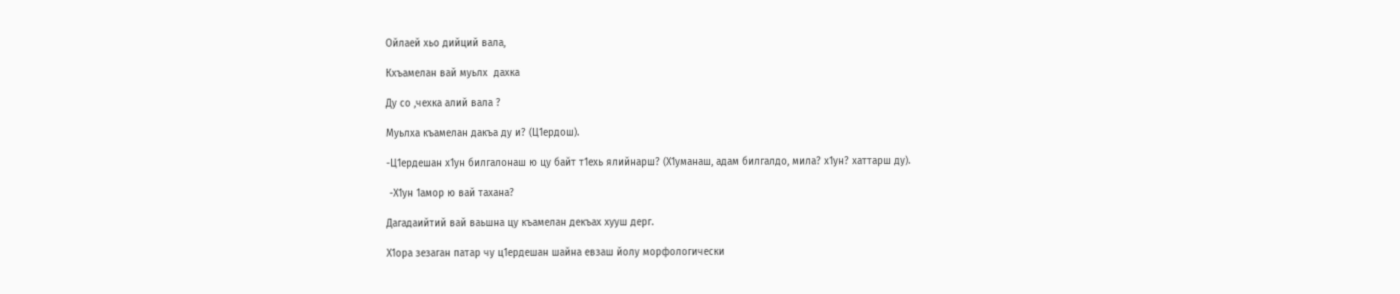Ойлаей хьо дийций вала,

Кхъамелан вай муьлх  дахка

Ду со ,чехка алий вала ?

Муьлха къамелан дакъа ду и? (Ц1ердош).

-Ц1ердешан х1ун билгалонаш ю цу байт т1ехь ялийнарш? (Х1уманаш, адам билгалдо, мила? х1ун? хаттарш ду).

 -Х1ун 1амор ю вай тахана?

Дагадаийтий вай ваьшна цу къамелан декъах хууш дерг.

Х1ора зезаган патар чу ц1ердешан шайна евзаш йолу морфологически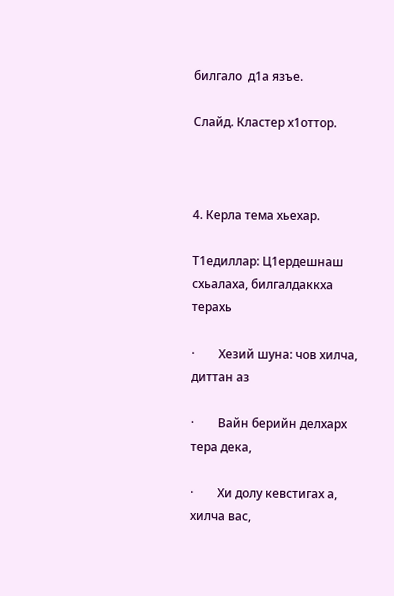билгало  д1а язъе.

Слайд. Кластер х1оттор.



4. Керла тема хьехар.

Т1едиллар: Ц1ердешнаш схьалаха, билгалдаккха терахь

·        Хезий шуна: чов хилча, диттан аз

·        Вайн берийн делхарх тера дека,

·        Хи долу кевстигах а, хилча вас,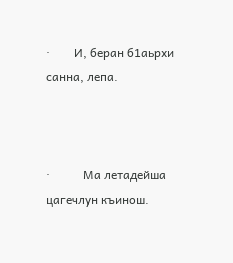·        И, беран б1аьрхи санна, лепа.



·           Ма летадейша цагечлун къинош.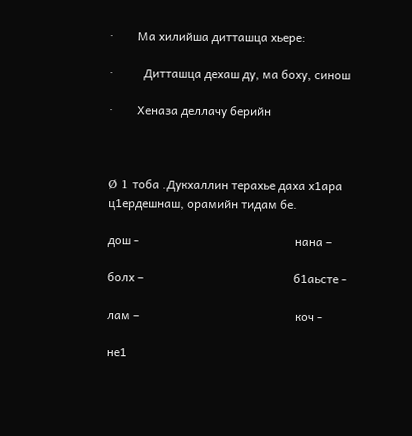·        Ма хилийша дитташца хьере:

·          Дитташца дехаш ду, ма боху, синош

·        Хеназа деллачу берийн



Ø 1 тоба .Дукхаллин терахье даха х1ара ц1ердешнаш, орамийн тидам бе.

дош -                                                    нана –

болх –                                                  б1аьсте -

лам –                                                    коч -

не1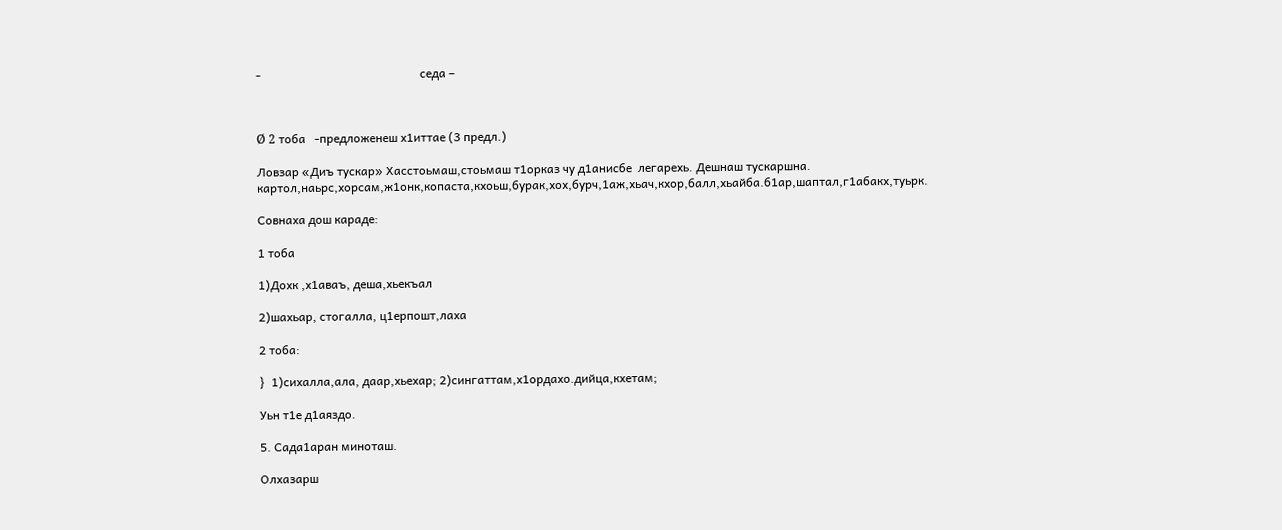-                                                     седа –



Ø 2 тоба   -предложенеш х1иттае (3 предл.)

Ловзар «Диъ тускар» Хасстоьмаш,стоьмаш т1орказ чу д1анисбе  легарехь. Дешнаш тускаршна.  картол,наьрс,хорсам,ж1онк,копаста,кхоьш,бурак,хох,бурч,1аж,хьач,кхор,балл,хьайба.б1ар,шаптал,г1абакх,туьрк.

Совнаха дош караде:

1 тоба

1)Дохк ,х1аваъ, деша,хьекъал

2)шахьар, стогалла, ц1ерпошт,лаха

2 тоба:

}  1)сихалла,ала, даар,хьехар; 2)сингаттам,х1ордахо.дийца,кхетам;

Уьн т1е д1аяздо.

5. Сада1аран миноташ.

Олхазарш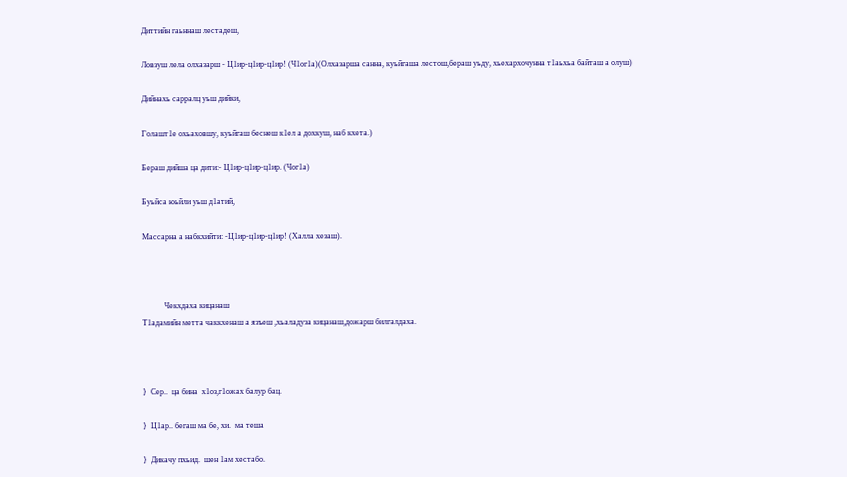Диттийн гаьннаш лестадеш,

Ловзуш лела олхазарш - Ц1ир-ц1ир-ц1ир! (Ч1ог1а)(Олхазарша санна, куьйгаша лестош,бераш уьду, хьехархочунна т1аьхьа байташ а олуш)

Дийнахь сарралц уьш дийки,

Голашт1е охьаховшу, куьйгаш беснеш к1ел а дохкуш, наб кхета.)

Бераш дийша ца дити:- Ц1ир-ц1ир-ц1ир. (Чог1а)

Буьйса юьйли уьш д1атий,

Массарна а набкхийти: -Ц1ир-ц1ир-ц1ир! (Халла хезаш).



           Чекхдаха кицанаш
Т1адамийн метта чаккхенаш а язъеш ,хьаладуза кицанаш,дожарш билгалдаха.



}  Сер..  ца бина  х1оз,г1ожах балур бац.

}  Ц1ар.. бегаш ма бе, хи.  ма теша

}  Дикачу пхьид.  шен 1ам хестабо.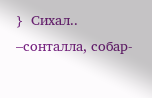}  Сихал.. –сонталла, собар-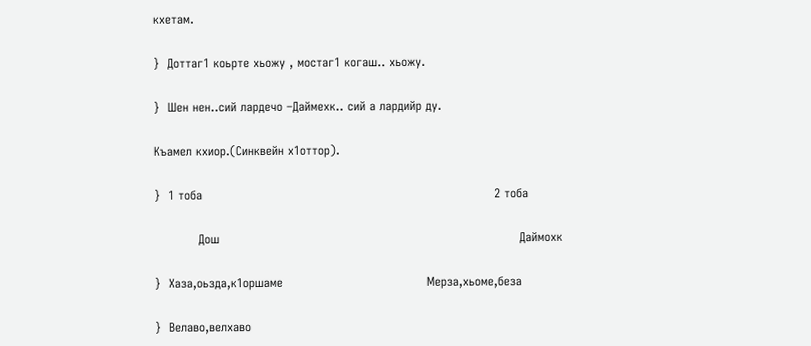кхетам.

}  Доттаг1 коьрте хьожу , мостаг1 когаш.. хьожу.

}  Шен нен..сий лардечо –Даймехк.. сий а лардийр ду.

Къамел кхиор.(Синквейн х1оттор).

}  1 тоба                                                                         2 тоба

           Дош                                                                           Даймохк

}  Хаза,оьзда,к1оршаме                                    Мерза,хьоме,беза

}  Велаво,велхаво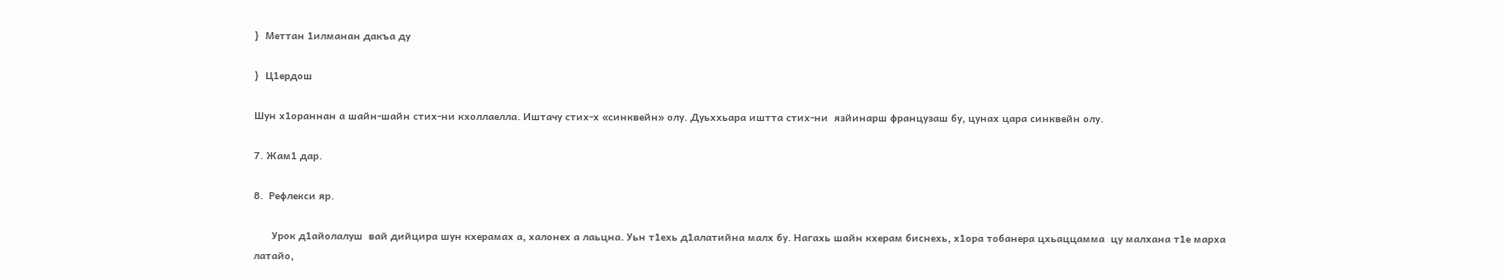}  Меттан 1илманан дакъа ду

}  Ц1ердош

Шун х1ораннан а шайн-шайн стих-ни кхоллаелла. Иштачу стих-х «синквейн» олу. Дуьххьара иштта стих-ни  язйинарш французаш бу, цунах цара синквейн олу.

7. Жам1 дар.

8.  Рефлекси яр.

      Урок д1айолалуш  вай дийцира шун кхерамах а, халонех а лаьцна. Уьн т1ехь д1алатийна малх бу. Нагахь шайн кхерам биснехь, х1ора тобанера цхьаццамма  цу малхана т1е марха  латайо,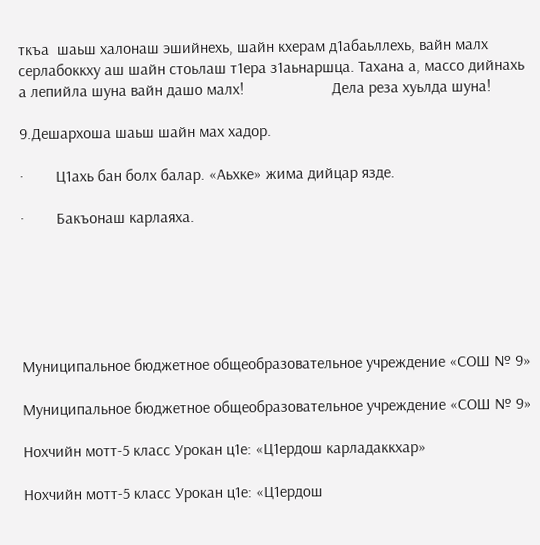ткъа  шаьш халонаш эшийнехь, шайн кхерам д1абаьллехь, вайн малх серлабоккху аш шайн стоьлаш т1ера з1аьнаршца. Тахана а, массо дийнахь а лепийла шуна вайн дашо малх!                      Дела реза хуьлда шуна!

9.Дешархоша шаьш шайн мах хадор.

·        Ц1ахь бан болх балар. «Аьхке» жима дийцар язде.

·        Бакъонаш карлаяха.






Муниципальное бюджетное общеобразовательное учреждение «СОШ № 9»

Муниципальное бюджетное общеобразовательное учреждение «СОШ № 9»

Нохчийн мотт-5 класс Урокан ц1е: «Ц1ердош карладаккхар»

Нохчийн мотт-5 класс Урокан ц1е: «Ц1ердош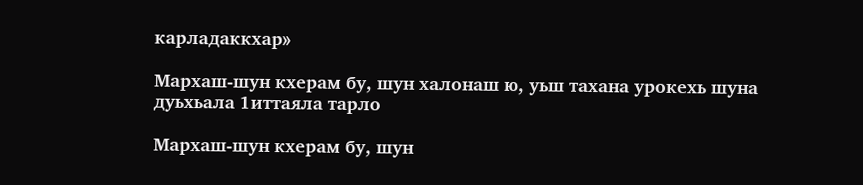карладаккхар»

Мархаш-шун кхерам бу, шун халонаш ю, уьш тахана урокехь шуна дуьхьала 1иттаяла тарло

Мархаш-шун кхерам бу, шун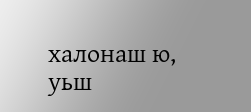халонаш ю, уьш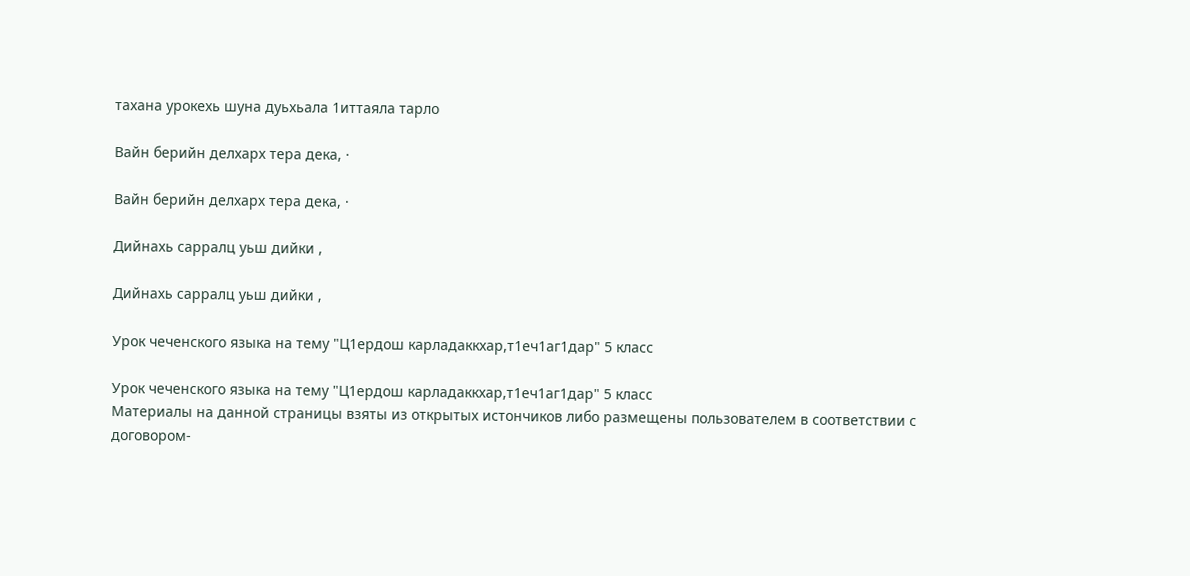тахана урокехь шуна дуьхьала 1иттаяла тарло

Вайн берийн делхарх тера дека, ·

Вайн берийн делхарх тера дека, ·

Дийнахь сарралц уьш дийки ,

Дийнахь сарралц уьш дийки ,

Урок чеченского языка на тему "Ц1ердош карладаккхар,т1еч1аг1дар" 5 класс

Урок чеченского языка на тему "Ц1ердош карладаккхар,т1еч1аг1дар" 5 класс
Материалы на данной страницы взяты из открытых истончиков либо размещены пользователем в соответствии с договором-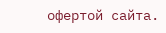офертой сайта.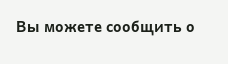Вы можете сообщить о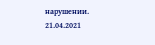нарушении.
21.04.2021